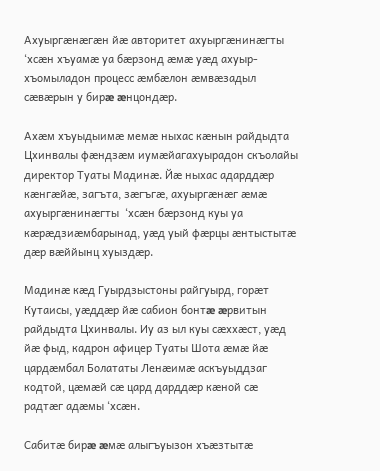Ахуыргæнæгæн йæ авторитет ахуыргæнинæгты ‘хсæн хъуамæ уа бæрзонд æмæ уæд ахуыр-хъомыладон процесс æмбæлон æмвæзадыл сæвæрын у бирæ æнцондæр.

Ахæм хъуыдыимæ мемæ ныхас кæнын райдыдта Цхинвалы фæндзæм иумæйагахуырадон скъолайы директор Туаты Мадинæ. Йæ ныхас адарддæр кæнгæйæ, загъта, зæгъгæ, ахуыргæнæг æмæ ахуыргæнинæгты  ‘хсæн бæрзонд куы уа кæрæдзиæмбарынад, уæд уый фæрцы æнтыстытæ дæр вæййынц хуыздæр.

Мадинæ кæд Гуырдзыстоны райгуырд, горæт Кутаисы, уæддæр йæ сабион бонтæ æрвитын райдыдта Цхинвалы. Иу аз ыл куы сæххæст, уæд йæ фыд, кадрон афицер Туаты Шота æмæ йæ цардæмбал Болататы Ленæимæ аскъуыддзаг кодтой, цæмæй сæ цард дарддæр кæной сæ радтæг адæмы ‘хсæн.

Сабитæ бирæ æмæ алыгъуызон хъæзтытæ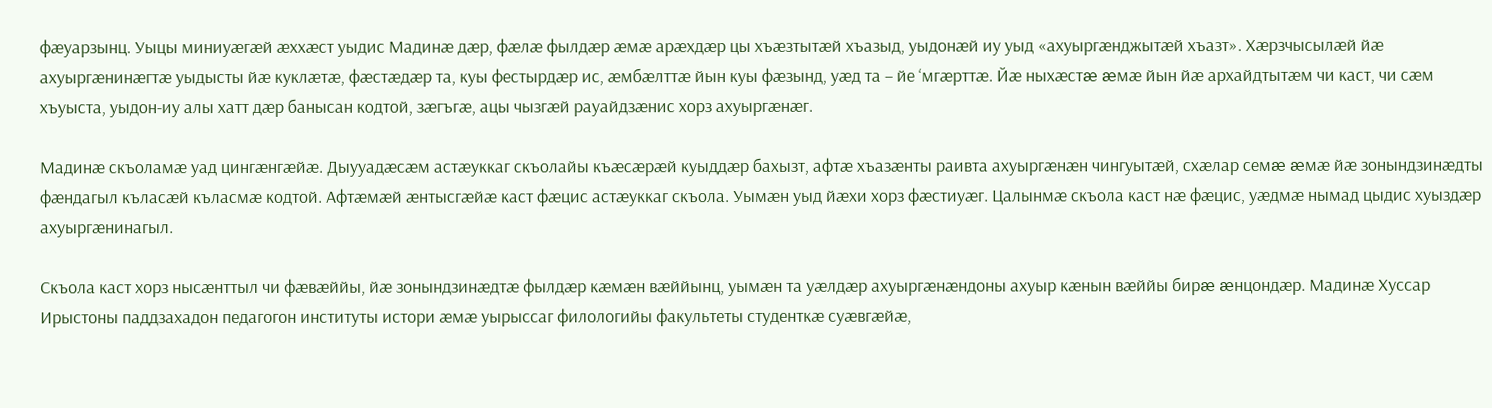фæуарзынц. Уыцы миниуæгæй æххæст уыдис Мадинæ дæр, фæлæ фылдæр æмæ арæхдæр цы хъæзтытæй хъазыд, уыдонæй иу уыд «ахуыргæнджытæй хъазт». Хæрзчысылæй йæ ахуыргæнинæгтæ уыдысты йæ куклæтæ, фæстæдæр та, куы фестырдæр ис, æмбæлттæ йын куы фæзынд, уæд та – йе ‘мгæрттæ. Йæ ныхæстæ æмæ йын йæ архайдтытæм чи каст, чи сæм хъуыста, уыдон-иу алы хатт дæр банысан кодтой, зæгъгæ, ацы чызгæй рауайдзæнис хорз ахуыргæнæг.

Мадинæ скъоламæ уад цингæнгæйæ. Дыууадæсæм астæуккаг скъолайы къæсæрæй куыддæр бахызт, афтæ хъазæнты раивта ахуыргæнæн чингуытæй, схæлар семæ æмæ йæ зонындзинæдты фæндагыл къласæй къласмæ кодтой. Афтæмæй æнтысгæйæ каст фæцис астæуккаг скъола. Уымæн уыд йæхи хорз фæстиуæг. Цалынмæ скъола каст нæ фæцис, уæдмæ нымад цыдис хуыздæр ахуыргæнинагыл.

Скъола каст хорз нысæнттыл чи фæвæййы, йæ зонындзинæдтæ фылдæр кæмæн вæййынц, уымæн та уæлдæр ахуыргæнæндоны ахуыр кæнын вæййы бирæ æнцондæр. Мадинæ Хуссар Ирыстоны паддзахадон педагогон институты истори æмæ уырыссаг филологийы факультеты студенткæ суæвгæйæ,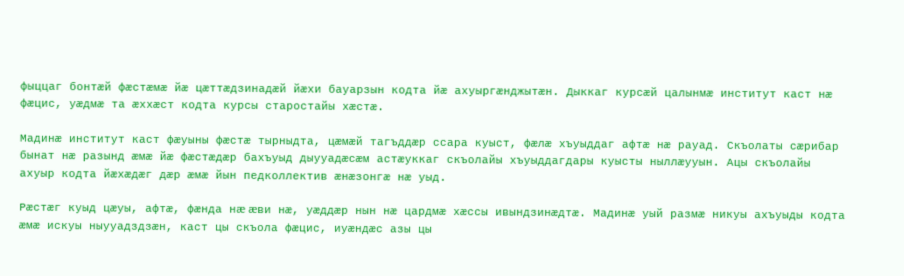фыццаг бонтæй фæстæмæ йæ цæттæдзинадæй йæхи бауарзын кодта йæ ахуыргæнджытæн. Дыккаг курсæй цалынмæ институт каст нæ фæцис, уæдмæ та æххæст кодта курсы старостайы хæстæ.

Мадинæ институт каст фæуыны фæстæ тырныдта, цæмæй тагъддæр ссара куыст, фæлæ хъуыддаг афтæ нæ рауад. Скъолаты сæрибар бынат нæ разынд æмæ йæ фæстæдæр бахъуыд дыууадæсæм астæуккаг скъолайы хъуыддагдары куысты ныллæууын. Ацы скъолайы ахуыр кодта йæхæдæг дæр æмæ йын педколлектив æнæзонгæ нæ уыд.

Рæстæг куыд цæуы, афтæ, фæнда нæ æви нæ, уæддæр нын нæ цардмæ хæссы ивындзинæдтæ. Мадинæ уый размæ никуы ахъуыды кодта æмæ искуы ныууадздзæн, каст цы скъола фæцис, иуæндæс азы цы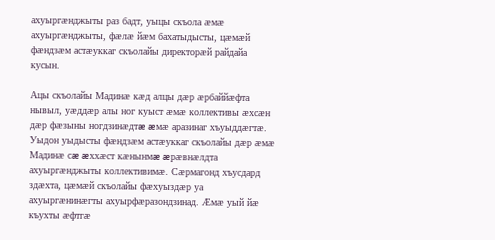ахуыргæнджыты раз бадт, уыцы скъола æмæ ахуыргæнджыты, фæлæ йæм бахатыдысты, цæмæй фæндзæм астæуккаг скъолайы директорæй райдайа кусын.

Ацы скъолайы Мадинæ кæд алцы дæр æрбаййæфта нывыл, уæддæр алы ног куыст æмæ коллективы æхсæн дæр фæзыны ногдзинæдтæ æмæ аразинаг хъуыддæгтæ. Уыдон уыдысты фæндзæм астæуккаг скъолайы дæр æмæ Мадинæ сæ æххæст кæнынмæ æрæвнæлдта ахуыргæнджыты коллективимæ. Сæрмагонд хъусдард здæхта, цæмæй скъолайы фæхуыздæр уа ахуыргæнинæгты ахуырфæразондзинад. Æмæ уый йæ къухты æфтгæ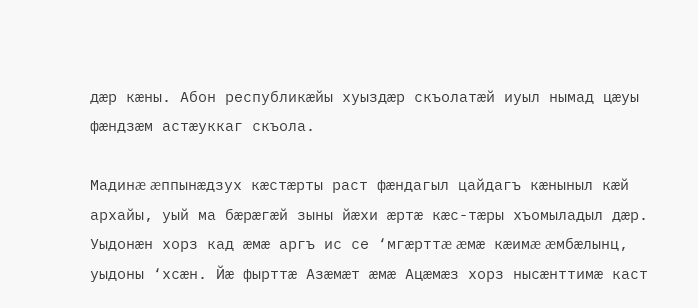дæр кæны. Абон республикæйы хуыздæр скъолатæй иуыл нымад цæуы фæндзæм астæуккаг скъола.

Мадинæ æппынæдзух кæстæрты раст фæндагыл цайдагъ кæныныл кæй архайы, уый ма бæрæгæй зыны йæхи æртæ кæс-тæры хъомыладыл дæр. Уыдонæн хорз кад æмæ аргъ ис се ‘мгæрттæ æмæ кæимæ æмбæлынц, уыдоны ‘хсæн. Йæ фырттæ Азæмæт æмæ Ацæмæз хорз нысæнттимæ каст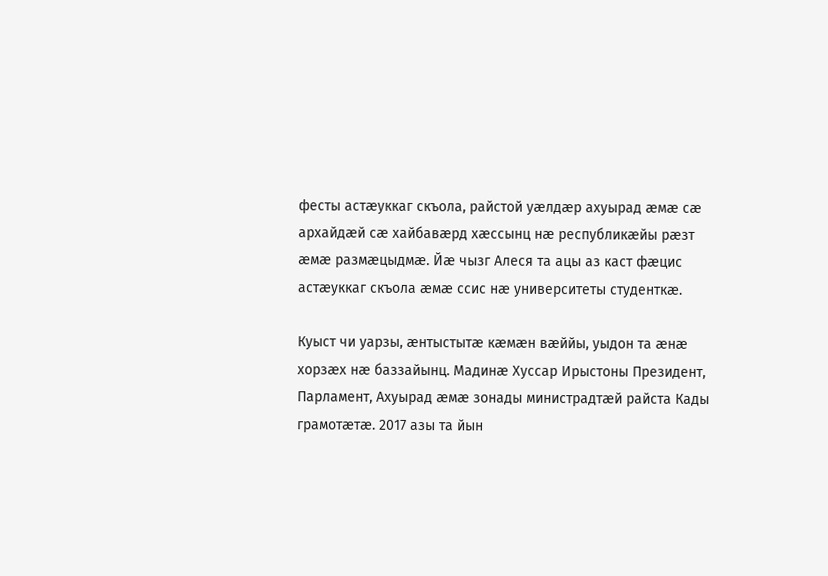фесты астæуккаг скъола, райстой уæлдæр ахуырад æмæ сæ архайдæй сæ хайбавæрд хæссынц нæ республикæйы рæзт æмæ размæцыдмæ. Йæ чызг Алеся та ацы аз каст фæцис астæуккаг скъола æмæ ссис нæ университеты студенткæ.

Куыст чи уарзы, æнтыстытæ кæмæн вæййы, уыдон та æнæ хорзæх нæ баззайынц. Мадинæ Хуссар Ирыстоны Президент, Парламент, Ахуырад æмæ зонады министрадтæй райста Кады грамотæтæ. 2017 азы та йын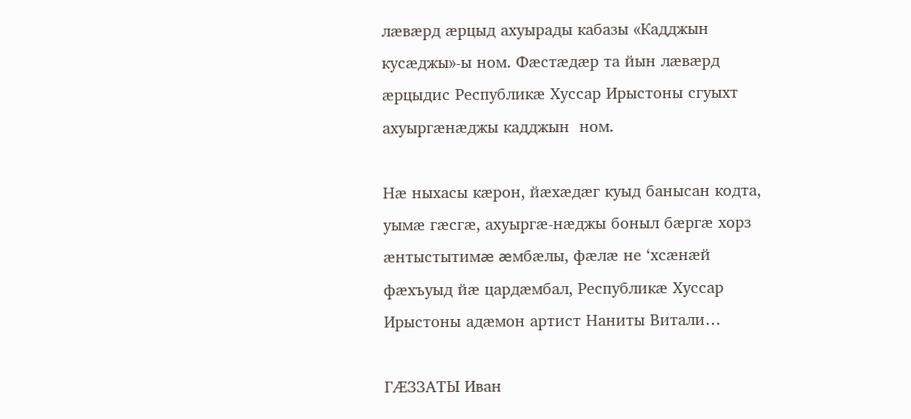лæвæрд æрцыд ахуырады кабазы «Кадджын кусæджы»-ы ном. Фæстæдæр та йын лæвæрд æрцыдис Республикæ Хуссар Ирыстоны сгуыхт ахуыргæнæджы кадджын  ном.

Нæ ныхасы кæрон, йæхæдæг куыд банысан кодта, уымæ гæсгæ, ахуыргæ-нæджы боныл бæргæ хорз æнтыстытимæ æмбæлы, фæлæ не ‘хсæнæй фæхъуыд йæ цардæмбал, Республикæ Хуссар Ирыстоны адæмон артист Наниты Витали…

ГÆЗЗАТЫ Иван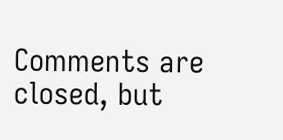Comments are closed, but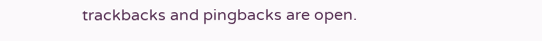trackbacks and pingbacks are open.